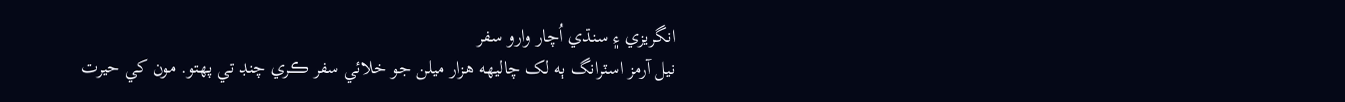انگريزي ۽ سنڌي اُچار وارو سفر
نيل آرمز اسٽرانگ ٻه لک چاليهه هزار ميلن جو خلائي سفر ڪري چنڊ تي پهتو. مون کي حيرت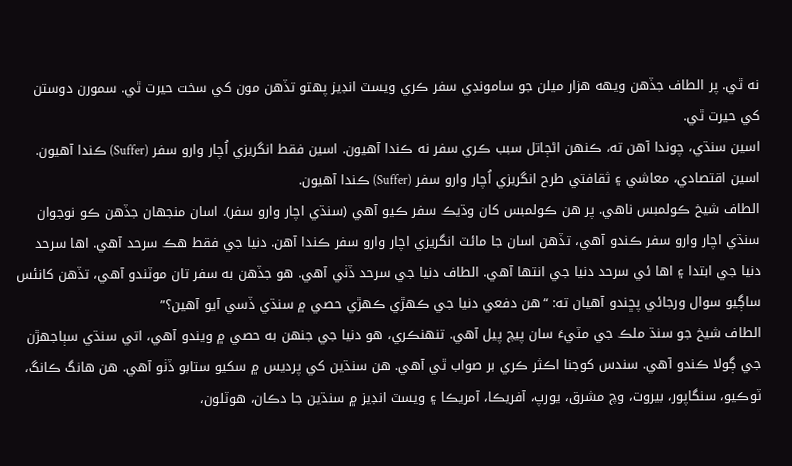نه ٿي. پر الطاف جڏهن ويهه هزار ميلن جو سامونڊي سفر ڪري ويسٽ انڊيز پهتو تڏهن مون کي سخت حيرت ٿي. سمورن دوستن کي حيرت ٿي.
اسين سنڌي، چوندا آهن ته، ڪنهن اڻڄاتل سبب ڪري سفر نه ڪندا آهيون. اسين فقط انگريزي اُچار وارو سفر (Suffer) ڪندا آهيون. اسين اقتصادي، معاشي ۽ ثقافتي طرح انگريزي اُچار وارو سفر (Suffer) ڪندا آهيون.
الطاف شيخ ڪولمبس ناهي. پر هن ڪولمبس کان وڌيڪ سفر ڪيو آهي (سنڌي اچار وارو سفر). اسان منجهان جڏهن ڪو نوجوان سنڌي اچار وارو سفر ڪندو آهي، تڏهن اسان جا مائٽ انگريزي اچار وارو سفر ڪندا آهن. دنيا جي فقط هڪ سرحد آهي. اها سرحد دنيا جي ابتدا ۽ اها ئي سرحد دنيا جي انتها آهي. الطاف دنيا جي سرحد ڏٺي آهي. هو جڏهن به سفر تان موٽندو آهي، تڏهن کانئس ساڳيو سوال ورجائي پڇندو آهيان ته: “هن دفعي دنيا جي ڪهڙي ڪهڙي حصي ۾ سنڌي ڏسي آيو آهين؟”
الطاف شيخ جو سنڌ ملڪ جي مٽيءَ سان پيچ پيل آهي. تنهنڪري، هو دنيا جي جنهن به حصي ۾ ويندو آهي، اتي سنڌي سٻاجھڙن جي ڳولا ڪندو آهي. سندس کوجنا اڪثر ڪري بر صواب ٿي آهي. هن سنڌين کي پرديس ۾ سکيو ستابو ڏٺو آهي. هن هانگ ڪانگ، ٽوڪيو، سنگاپور، بيروت، وچ مشرق، يورپ، آفريڪا، آمريڪا ۽ ويسٽ انڊيز ۾ سنڌين جا دڪان، هوٽلون،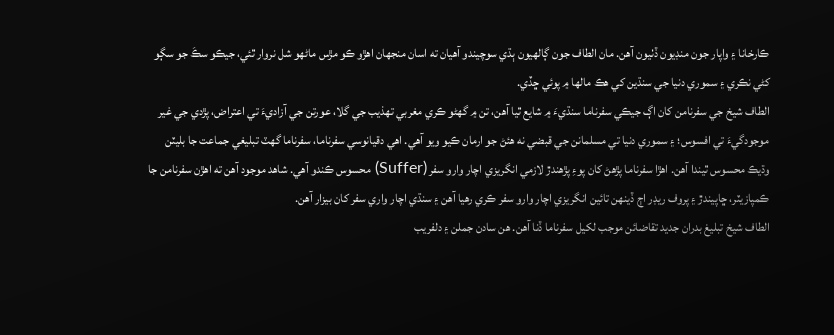ڪارخانا ۽ واپار جون منڊيون ڏٺيون آهن. مان الطاف جون ڳالهيون ٻڌي سوچيندو آهيان ته اسان منجھان اهڙو ڪو مڙس ماڻهو شل نروار ٿئي، جيڪو سڪَ جو سڳو کڻي نڪري ۽ سموري دنيا جي سنڌين کي هڪ مالها ۾ پوئي ڇڏي.
الطاف شيخ جي سفرنامن کان اڳ جيڪي سفرناما سنڌيءَ ۾ شايع ٿيا آهن، تن ۾ گھڻو ڪري مغربي تهذيب جي گلا، عورتن جي آزاديءَ تي اعتراض، پڙدي جي غير موجودگيءَ تي افسوس؛ ۽ سموري دنيا تي مسلمانن جي قبضي نه هئڻ جو ارمان ڪيو ويو آهي. اهي دقيانوسي سفرناما، سفرناما گھٽ تبليغي جماعت جا بليٽن وڌيڪ محسوس ٿيندا آهن. اهڙا سفرناما پڙهڻ کان پوءِ پڙهندڙ لازمي انگريزي اچار وارو سفر (Suffer) محسوس ڪندو آهي. شاهد موجود آهن ته اهڙن سفرنامن جا ڪمپازيٽر، ڇاپيندڙ ۽ پروف ريڊر اڄ ڏينهن تائين انگريزي اچار وارو سفر ڪري رهيا آهن ۽ سنڌي اچار واري سفر کان بيزار آهن.
الطاف شيخ تبليغ بدران جديد تقاضائن موجب لکيل سفرناما ڏنا آهن. هن سادن جملن ۽ دلفريب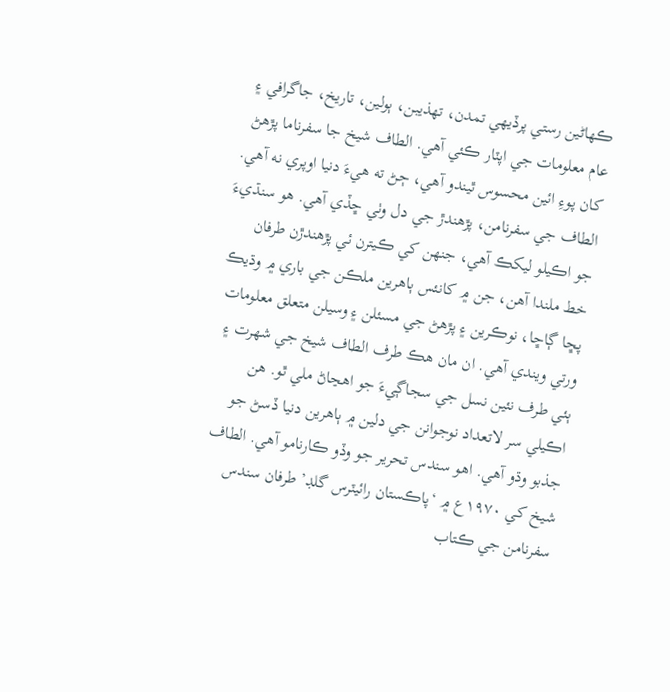ڪهاڻين رستي پرڏيهي تمدن، تهذيبن، ٻولين، تاريخ، جاگرافي ۽ عام معلومات جي اپٽار ڪئي آهي. الطاف شيخ جا سفرناما پڙهڻ کان پوءِ ائين محسوس ٿيندو آهي، ڄڻ ته هيءَ دنيا اوپري نه آهي. الطاف جي سفرنامن، پڙهندڙ جي دل وٺي ڇڏي آهي. هو سنڌيءَ جو اڪيلو ليکڪ آهي، جنهن کي ڪيترن ئي پڙهندڙن طرفان خط ملندا آهن، جن ۾ کانئس ٻاهرين ملڪن جي باري ۾ وڌيڪ پڇا ڳاڇا، نوڪرين ۽ پڙهڻ جي مسئلن ۽ وسيلن متعلق معلومات ورتي ويندي آهي. ان مان هڪ طرف الطاف شيخ جي شهرت ۽ ٻئي طرف نئين نسل جي سجاڳيءَ جو اهڃاڻ ملي ٿو. هن اڪيلي سر لاتعداد نوجوانن جي دلين ۾ ٻاهرين دنيا ڏسڻ جو جذبو وڌو آهي. اهو سندس تحرير جو وڏو ڪارنامو آهي. الطاف شيخ کي ۱۹۷۰ع ۾ ‘پاڪستان رائيٽرس گلڊ’ طرفان سندس سفرنامن جي ڪتاب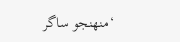‘منهنجو ساگر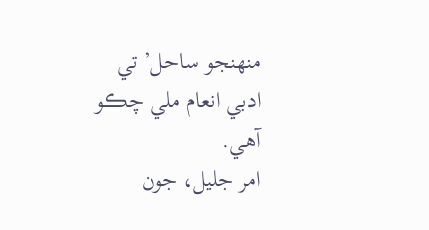منهنجو ساحل’ تي ادبي انعام ملي چڪو آهي.
امر جليل، جون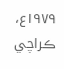۱۹۷۹ع، ڪراچي